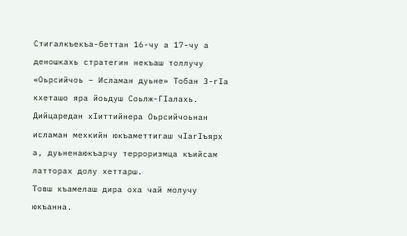Стигалкъекъа-беттан 16-чу а 17-чу а деношкахь стратегин некъаш толлучу «Оьрсийчоь – Исламан дуьне» Тобан 3-гIа кхеташо яра йоьдуш Соьлж-ГIалахь.
Дийцаредан хIиттийнера Оьрсийчоьнан исламан мехкийн юкъаметтигаш чIагIъярх а, дуьненаюкъарчу терроризмца къийсам латторах долу хеттарш.
Товш къамелаш дира оха чай молучу юкъанна.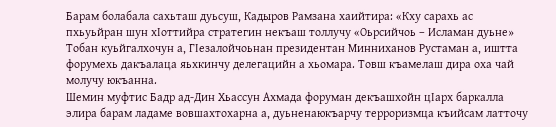Барам болабала сахьташ дуьсуш, Кадыров Рамзана хаийтира: «Кху сарахь ас пхьуьйран шун хIоттийра стратегин некъаш толлучу «Оьрсийчоь – Исламан дуьне» Тобан куьйгалхочун а, ГIезалойчоьнан президентан Минниханов Рустаман а, иштта форумехь дакъалаца яьхкинчу делегацийн а хьомара. Товш къамелаш дира оха чай молучу юкъанна.
Шемин муфтис Бадр ад-Дин Хьассун Ахмада форуман декъашхойн цIарх баркалла элира барам ладаме вовшахтохарна а, дуьненаюкъарчу терроризмца къийсам латточу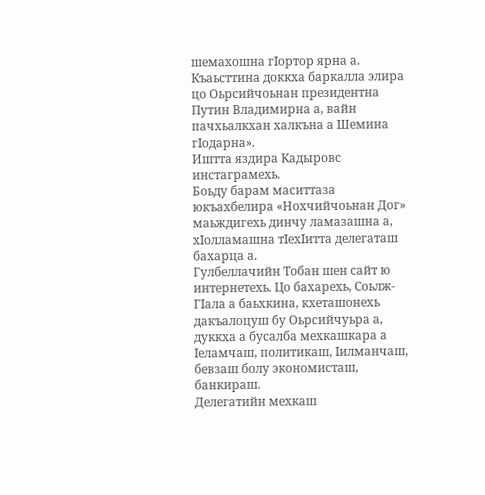шемахошна гIортор ярна а. Къаьсттина доккха баркалла элира цо Оьрсийчоьнан президентна Путин Владимирна а, вайн пачхьалкхан халкъна а Шемина гIодарна».
Иштта яздира Кадыровс инстаграмехь.
Боьду барам маситтаза юкъахбелира «Нохчийчоьнан Дог» маьждигехь динчу ламазашна а, хIолламашна тIехIитта делегаташ бахарца а.
Гулбеллачийн Тобан шен сайт ю интернетехь. Цо бахарехь, Соьлж-ГIала а баьхкина, кхеташонехь дакъалоцуш бу Оьрсийчуьра а, дуккха а бусалба мехкашкара а Iеламчаш, политикаш, Iилманчаш, бевзаш болу экономисташ, банкираш.
Делегатийн мехкаш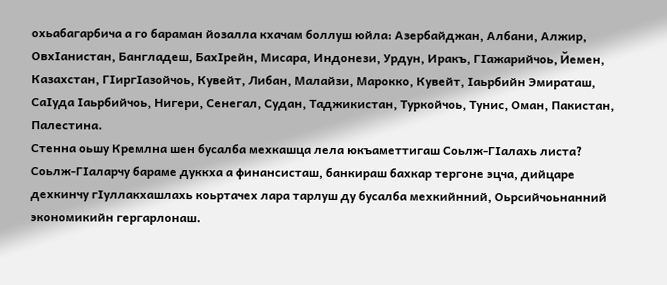охьабагарбича а го бараман йозалла кхачам боллуш юйла: Азербайджан, Албани, Алжир, ОвхIанистан, Бангладеш, БахIрейн, Мисара, Индонези, Урдун, Иракъ, ГIажарийчоь, Йемен, Казахстан, ГIиргIазойчоь, Кувейт, Либан, Малайзи, Марокко, Кувейт, Iаьрбийн Эмираташ, СаIуда Iаьрбийчоь, Нигери, Сенегал, Судан, Таджикистан, Туркойчоь, Тунис, Оман, Пакистан, Палестина.
Стенна оьшу Кремлна шен бусалба мехкашца лела юкъаметтигаш Соьлж-ГIалахь листа?
Соьлж-ГIаларчу бараме дуккха а финансисташ, банкираш бахкар тергоне эцча, дийцаре дехкинчу гIуллакхашлахь коьртачех лара тарлуш ду бусалба мехкийнний, Оьрсийчоьнанний экономикийн гергарлонаш.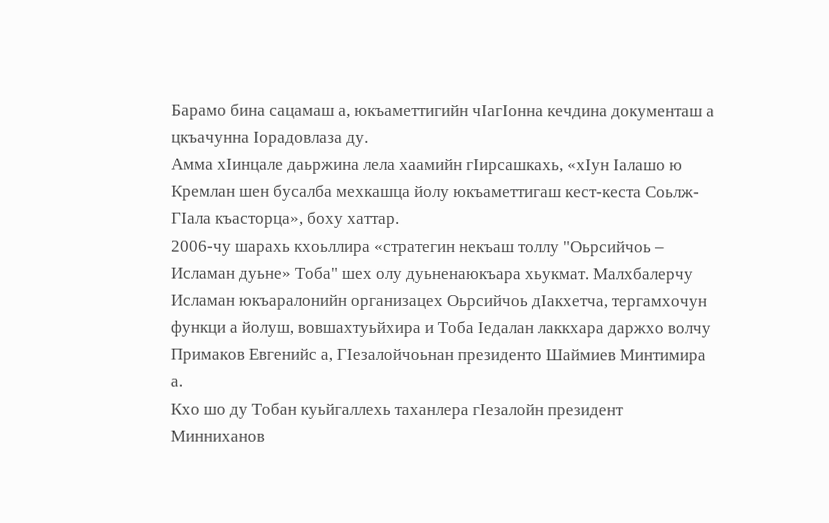Барамо бина сацамаш а, юкъаметтигийн чIагIонна кечдина документаш а цкъачунна Iорадовлаза ду.
Амма хIинцале даьржина лела хаамийн гIирсашкахь, «хIун Iалашо ю Кремлан шен бусалба мехкашца йолу юкъаметтигаш кест-кеста Соьлж-ГIала къасторца», боху хаттар.
2006-чу шарахь кхоьллира «стратегин некъаш толлу "Оьрсийчоь – Исламан дуьне» Тоба" шех олу дуьненаюкъара хьукмат. Малхбалерчу Исламан юкъаралонийн организацех Оьрсийчоь дIакхетча, тергамхочун функци а йолуш, вовшахтуьйхира и Тоба Iедалан лаккхара даржхо волчу Примаков Евгенийс а, ГIезалойчоьнан президенто Шаймиев Минтимира а.
Кхо шо ду Тобан куьйгаллехь таханлера гIезалойн президент Минниханов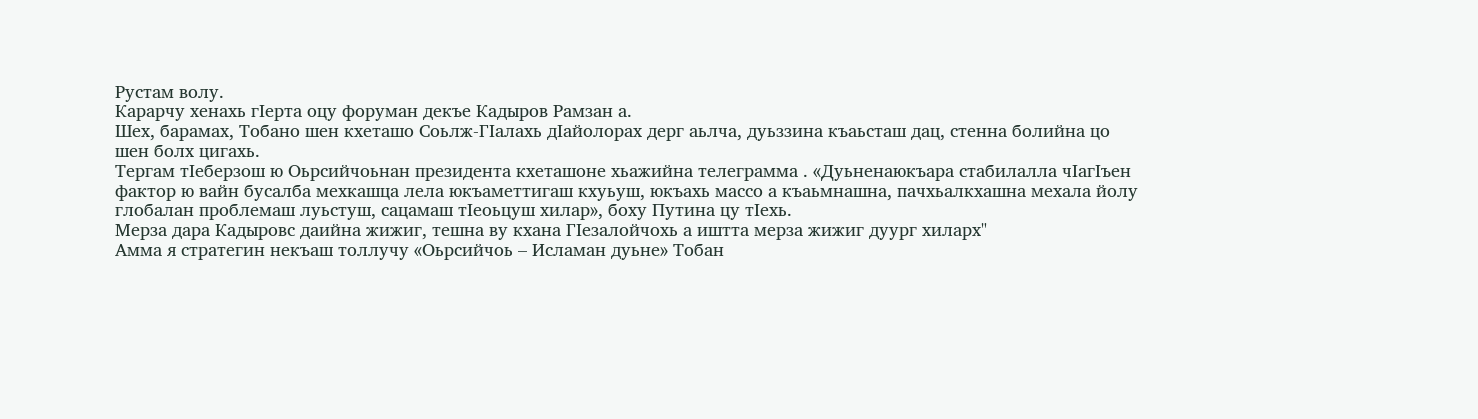Рустам волу.
Карарчу хенахь гIерта оцу форуман декъе Кадыров Рамзан а.
Шех, барамах, Тобано шен кхеташо Соьлж-ГIалахь дIайолорах дерг аьлча, дуьззина къаьсташ дац, стенна болийна цо шен болх цигахь.
Тергам тIеберзош ю Оьрсийчоьнан президента кхеташоне хьажийна телеграмма . «Дуьненаюкъара стабилалла чIагIъен фактор ю вайн бусалба мехкашца лела юкъаметтигаш кхуьуш, юкъахь массо а къаьмнашна, пачхьалкхашна мехала йолу глобалан проблемаш луьстуш, сацамаш тIеоьцуш хилар», боху Путина цу тIехь.
Мерза дара Кадыровс даийна жижиг, тешна ву кхана ГIезалойчохь а иштта мерза жижиг дуург хиларх"
Амма я стратегин некъаш толлучу «Оьрсийчоь – Исламан дуьне» Тобан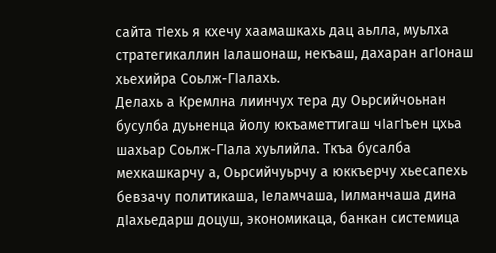сайта тIехь я кхечу хаамашкахь дац аьлла, муьлха стратегикаллин Iалашонаш, некъаш, дахаран агIонаш хьехийра Соьлж-ГIалахь.
Делахь а Кремлна лиинчух тера ду Оьрсийчоьнан бусулба дуьненца йолу юкъаметтигаш чIагIъен цхьа шахьар Соьлж-ГIала хуьлийла. Ткъа бусалба мехкашкарчу а, Оьрсийчуьрчу а юккъерчу хьесапехь бевзачу политикаша, Iеламчаша, Iилманчаша дина дIахьедарш доцуш, экономикаца, банкан системица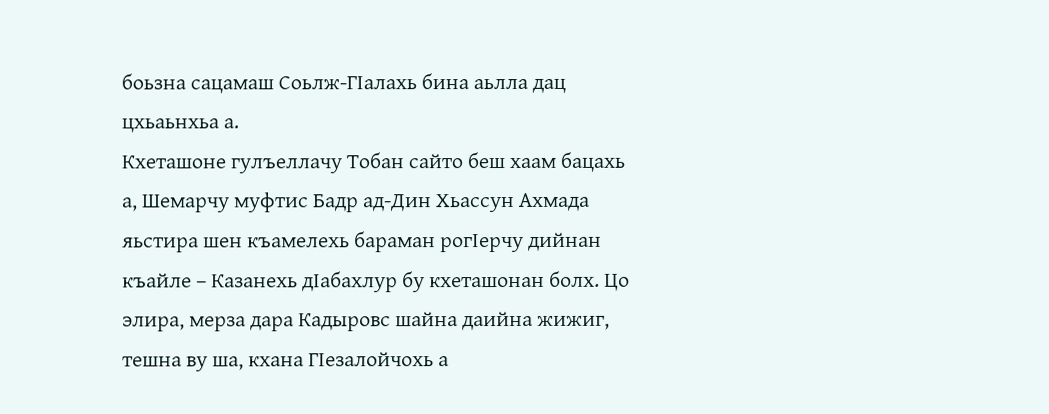боьзна сацамаш Соьлж-ГIалахь бина аьлла дац цхьаьнхьа а.
Кхеташоне гулъеллачу Тобан сайто беш хаам бацахь а, Шемарчу муфтис Бадр ад-Дин Хьассун Ахмада яьстира шен къамелехь бараман рогIерчу дийнан къайле – Казанехь дIабахлур бу кхеташонан болх. Цо элира, мерза дара Кадыровс шайна даийна жижиг, тешна ву ша, кхана ГIезалойчохь а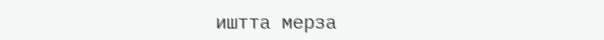иштта мерза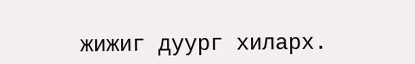жижиг дуург хиларх.